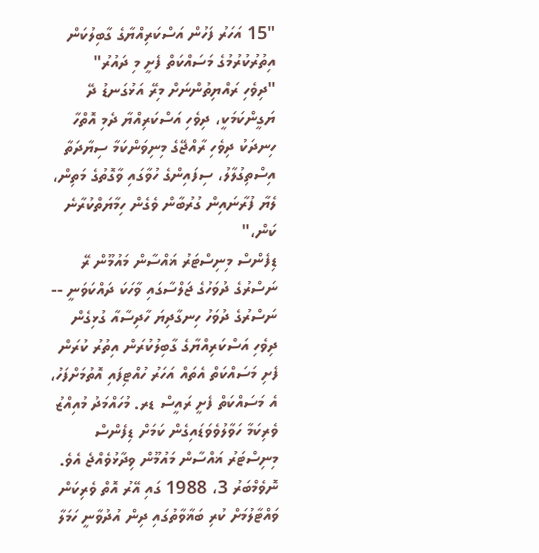"15 އަހަރު ފަހުން އަސްކަރިއްޔާގެ ގާބިލުކަން އިތުރުކުރުމުގެ މަސައްކަތް ފެށީ މި ދައުރު"
"ދިވެހި ރައްޔިތުންނަށް މިރޭ އަޅުގަނޑު ދޭ ޔަގީންކަމަކީ، ދިވެހި އަސްކަރިއްޔާ ދެމި އޮތްހާ ހިނދަކު ދިވެހި ރާއްޖޭގެ މިނިވަންކަމާ ސިޔާދަތާ އިސްތިގުލާލު، ސިފައިންގެ ހުވާގައި ވާގޮތުގެ މަތިން، ލެޔާ ފުރާނައިން ގުރުބާން ވެގެން ހިމާޔަތްކުރާނެ ކަން،"
ޑިފެންސް މިނިސްޓަރު ޣައްސާން މައުމޫން ރޭ ނަސްރުގެ ދުވަހުގެ ޖަލްސާގައި ވާހަކަ ދައްކަވަނީ --
ނަސްރުގެ ދުވަހު ހިނގާދިޔަ ހާދިސާއާ ގުޅިގެން ދިވެހި އަސްކަރިއްޔާގެ ގާބިލުކުރަން އިތުރު ކުރަން ފެށި މަސައްކަތް އެތައް އަހަރު ހުއްޓިފައި އޮތުމަށްފަހު، އެ މަސައްކަތް ފެށީ ރައީސް ޑރ. މުހައްމަދު މުއިއްޒު ވެރިކަމާ ހަވާލުވެވަޑައިގެން ކަމަށް ޑިފެންސް މިނިސްޓަރު ޣައްސާން މައުމޫން ވިދާޅުވެއްޖެ އެވެ.
ނޮވެމްބަރު 3، 1988 ގައި އޭރު އޮތް ވެރިކަން ވައްޓާލުމަށް ކުރި ބަޣާވާތުގައި ދިން އުދުވާނީ ހަމަލާ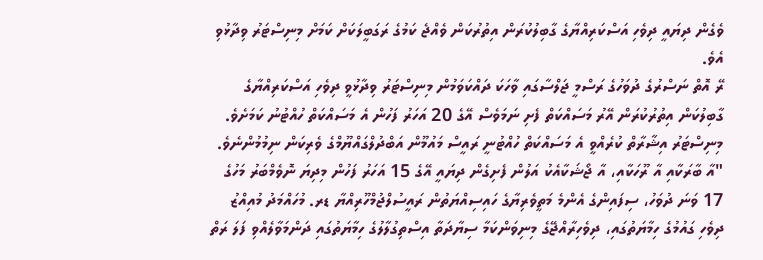ވެގެން ދިޔައީ ދިވެހި އަސްކަރިއްޔާގެ ގާބިލުކުރަން އިތުރުކަން ވެއްޖެ ކަމުގެ ރަގަބީލަކަށް ކަމަށް މިނިސްޓަރު ވިދާޅުވި އެވެ.
ރޭ އޮތް ނަސްރުގެ ދުވަހުގެ ރަސްމީ ޖަލްސާގައި ވާހަކަ ދައްކަވަމުން މިނިސްޓަރު ވިދާޅުވީ ދިވެހި އަސްކަރިއްޔާގެ ގާބިލުކަން އިތުރުކުރަން އޭރު މަސައްކަތް ފެށި ނަމަވެސް އޭގެ 20 އަހަރު ފަހުން އެ މަސައްކަތް ހުއްޓުނު ކަމަށެވެ. މިނިސްޓަރު އިޝާރާތް ކުރެއްވީ އެ މަސައްކަތް ހުއްޓުނީ ރައީސް މައުމޫން އަބްދުލްގައްޔޫމްގެ ވެރިކަން ނިމުމުންނެވެ.
"އާ ބާރަކާއި އާ ރޫހަކާއި، އާ ޖޯޝަކާއެކު އަލުން ފެށިގެން ދިޔައީ އޭގެ 15 އަހަރު ފަހުން މިދިޔަ ނޮވެމްބަރު މަހުގެ 17 ވަނަ ދުވަހު، ސިފައިންގެ އެންމެ މަތީވެރިޔާގެ ހައިސިއްޔަތުން ރައީސުލްޖުމްހޫރިއްޔާ ޑރ. މުހައްމަދު މުއިއްޒު ދިވެހި ގައުމުގެ ހިމާޔަތުގައި، ދިވެހިރާއްޖޭގެ މިނިވަންކަމާ ސިޔާދަތާ އިސްތިގުލާލުގެ ހިމާޔަތުގައި ދަންމަވާލެއްވި ފަލަ ރަތް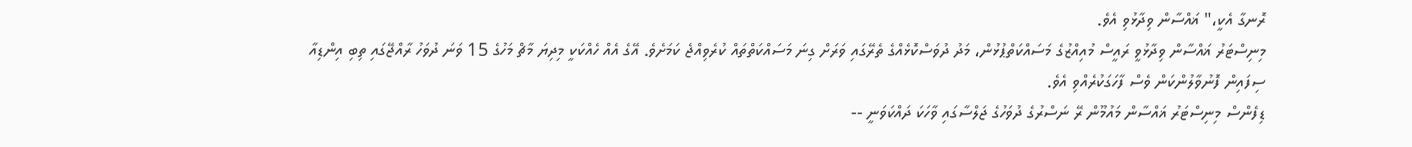ރޮނގާ އެކީ،" ޣައްސާން ވިދާޅުވި އެވެ.
މިނިސްޓަރު ޣައްސާން ވިދާޅުވީ ރައީސް މުއިއްޒުގެ މަސައްކަތްޕުޅުން، މަދު ދުވަސްކޮޅެއްގެ ތެރޭގައި ވަރަށް ގިނަ މަސައްކަތްތައް ކުރެވިއްޖެ ކަމަށެވެ. އޭގެ އެއް ހެއްކަކީ މިދިޔަ މާޗް މަހުގެ 15 ވަނަ ދުވަހު ރާއްޖޭގައި ތިބި އިންޑިއާ ސިފައިން ފޮނުވާލުންކަން ވެސް ފާހަގަކުރެއްވި އެވެ.
ޑިފެންސް މިނިސްޓަރު ޣައްސާން މައުމޫން ރޭ ނަސްރުގެ ދުވަހުގެ ޖަލްސާގައި ވާހަކަ ދައްކަވަނީ --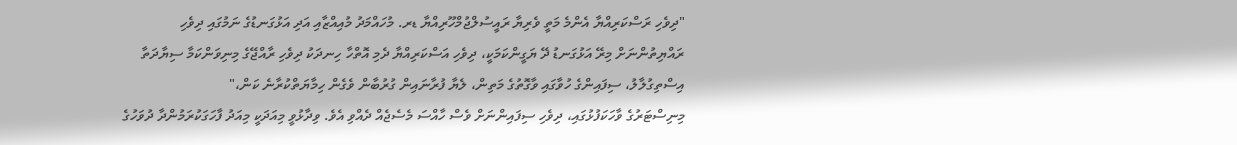"ދިވެހި ރަސްކަރިއްޔާ އެންމެ މަތީ ވެރިޔާ ރައީސުލްޖުމްހޫރިއްޔާ ޑރ. މުހައްމަދު މުއިއްޒާއި އަދި އަޅުގަނޑުގެ ނަމުގައި ދިވެހި ރައްޔިތުންނަށް މިރޭ އަޅުގަނޑު ދޭ ޔަގީންކަމަކީ، ދިވެހި އަސްކަރިއްޔާ ދެމި އޮތްހާ ހިނދަކު ދިވެހި ރާއްޖޭގެ މިނިވަންކަމާ ސިޔާދަތާ އިސްތިގުލާލު، ސިފައިންގެ ހުވާގައި ވާގޮތުގެ މަތިން، ލެޔާ ފުރާނައިން ގުރުބާން ވެގެން ހިމާޔަތްކުރާނެ ކަން،"
މިނިސްޓަރުގެ ވާހަކަފުޅުގައި، ދިވެހި ސިފައިންނަށް ވެސް ހާއްސަ މެސެޖެއް ދެއްވި އެވެ. ވިދާޅުވީ މިއަދަކީ މިއަދު ފާހަގަކުރަމުންދާ ދުވަހުގެ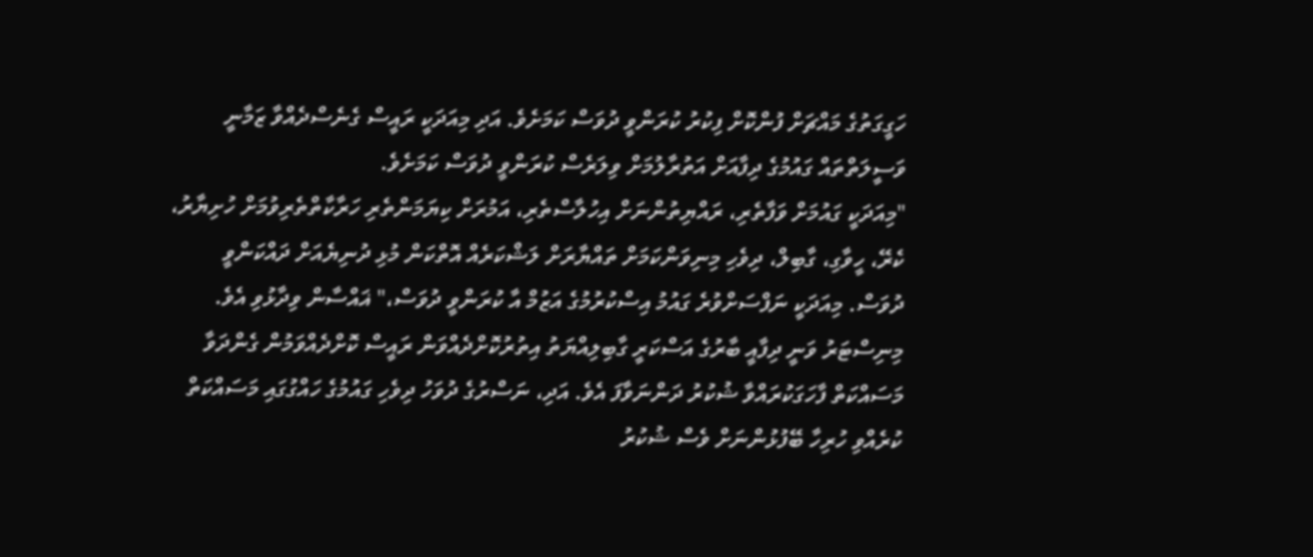ހަގީގަތުގެ މައްޗަށް ފުންކޮށް ފިކުރު ކުރަންވީ ދުވަސް ކަމަށެވެ. އަދި މިއަދަކީ ރައީސް ގެނެސްދެއްވާ ޒަމާނީ ވަސީލަތްތައް ގައުމުގެ ދިފާއަށް އަތުރާލުމަށް ވިލަރެސް ކުރަންވީ ދުވަސް ކަމަށެވެ.
"މިއަދަކީ ގައުމަށް ވަފާތެރި، ރައްޔިތުންނަށް އިހުލާސްތެރި، އަމުރަށް ކިޔަމަންތެރި ހަރާކާތްތެރިވުމަށް ހުށިޔާރު، ކެރޭ، ހީވާގި، ގާބިލް، ދިވެހި މިނިވަންކަމަށް ތައްޔާރަށް ލަޝްކަރެއް އޮތްކަން މުޅި ދުނިޔެއަށް ދައްކަންވީ ދުވަސް. މިއަދަކީ ނަފްސަށްވުރެ ގައުމު އިސްކުރުމުގެ އަޒުމް އާ ކުރަންވީ ދުވަސް،" ޣައްސާން ވިދާޅުވި އެވެ.
މިނިސްޓަރު ވަނީ ދިފާއީ ބާރުގެ އަސްކަރީ ގާބިލިއްޔަތު އިތުރުކޮށްދެއްވަން ރައީސް ކޮށްދެއްވަމުން ގެންދަވާ މަސައްކަތް ފާހަގަކުރައްވާ ޝުކުރު ދަންނަވާފަ އެވެ. އަދި، ނަސްރުގެ ދުވަހު ދިވެހި ގައުމުގެ ހައްގުގައި މަސައްކަތް ކުރެއްވި ހުރިހާ ބޭފުޅުންނަށް ވެސް ޝުކުރު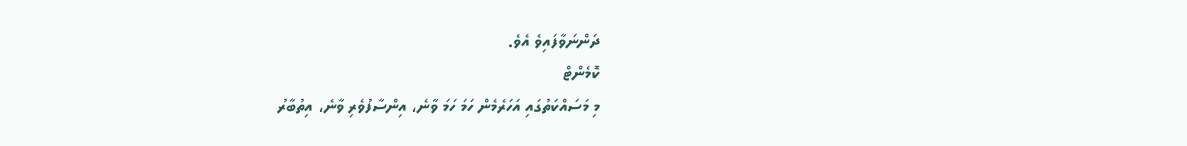ދަންނަވާފައިވެ އެވެ.
ކޮމެންޓް
މި މަސައްކަތުގައި އަހަރެމެން ހަމަ ހަމަ ވާނެ، އިންސާފުވެރި ވާނެ، އިތުބާރު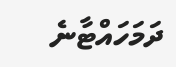ދަމަހައްޓާނެ